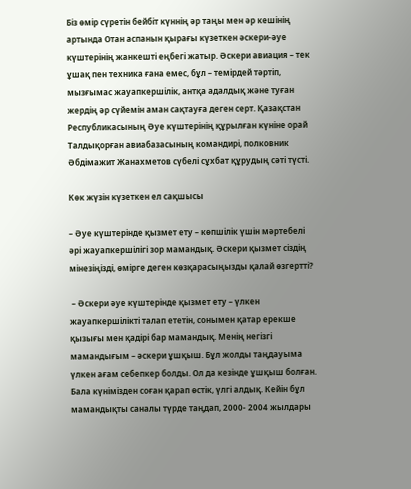Біз өмір сүретін бейбіт күннің әр таңы мен әр кешінің артында Отан аспанын қырағы күзеткен әскери-әуе күштерінің жанкешті еңбегі жатыр. Әскери авиация – тек ұшақ пен техника ғана емес, бұл – темірдей тәртіп, мызғымас жауапкершілік, антқа адалдық және туған жердің әр сүйемін аман сақтауға деген серт. Қазақстан Республикасының Әуе күштерінің құрылған күніне орай Талдықорған авиабазасының командирі, полковник Әбдімажит Жанахметов сүбелі сұхбат құрудың сәті түсті.

Көк жүзін күзеткен ел сақшысы

– Әуе күштерінде қызмет ету – көпшілік үшін мәртебелі әрі жауапкершілігі зор мамандық. Әскери қызмет сіздің мінезіңізді, өмірге деген көзқарасыңызды қалай өзгертті?

 – Әскери әуе күштерінде қызмет ету – үлкен жауапкершілікті талап ететін, сонымен қатар ерекше қызығы мен қадірі бар мамандық. Менің негізгі мамандығым – әскери ұшқыш. Бұл жолды таңдауыма үлкен ағам себепкер болды. Ол да кезінде ұшқыш болған. Бала күнімізден соған қарап өстік, үлгі алдық. Кейін бұл мамандықты саналы түрде таңдап, 2000- 2004 жылдары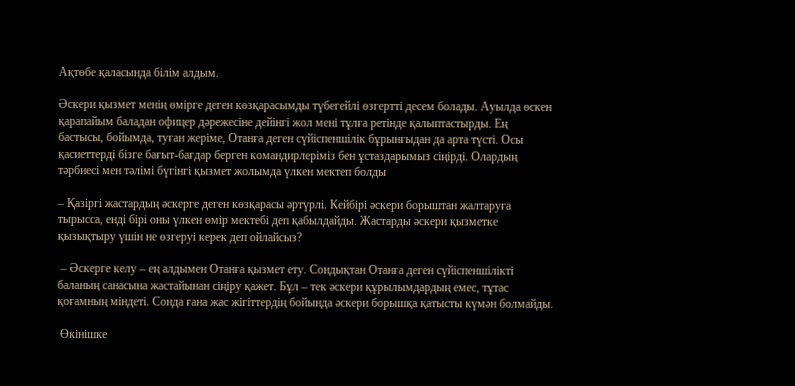Ақтөбе қаласында білім алдым.

Әскери қызмет менің өмірге деген көзқарасымды түбегейлі өзгертті десем болады. Ауылда өскен қарапайым баладан офицер дәрежесіне дейінгі жол мені тұлға ретінде қалыптастырды. Ең бастысы, бойымда, туған жеріме, Отанға деген сүйіспеншілік бұрынғыдан да арта түсті. Осы қасиеттерді бізге бағыт-бағдар берген командирлеріміз бен ұстаздарымыз сіңірді. Олардың тәрбиесі мен тәлімі бүгінгі қызмет жолымда үлкен мектеп болды

– Қазіргі жастардың әскерге деген көзқарасы әртүрлі. Кейбірі әскери борыштан жалтаруға тырысса, енді бірі оны үлкен өмір мектебі деп қабылдайды. Жастарды әскери қызметке қызықтыру үшін не өзгеруі керек деп ойлайсыз?

 – Әскерге келу – ең алдымен Отанға қызмет ету. Сондықтан Отанға деген сүйіспеншілікті баланың санасына жастайынан сіңіру қажет. Бұл – тек әскери құрылымдардың емес, тұтас қоғамның міндеті. Сонда ғана жас жігіттердің бойында әскери борышқа қатысты күмән болмайды.

 Өкінішке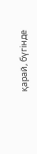қарай, бүгінде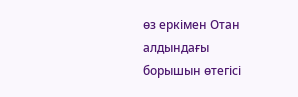өз еркімен Отан алдындағы борышын өтегісі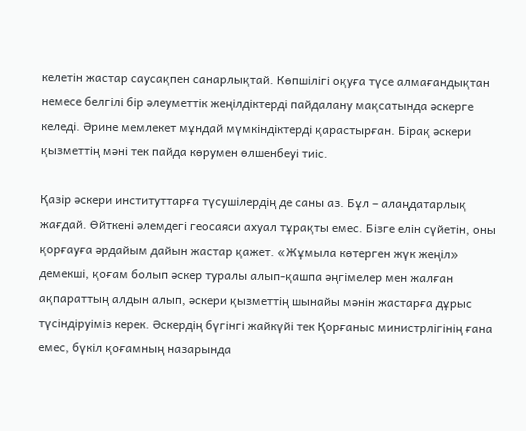келетін жастар саусақпен санарлықтай. Көпшілігі оқуға түсе алмағандықтан немесе белгілі бір әлеуметтік жеңілдіктерді пайдалану мақсатында әскерге келеді. Әрине мемлекет мұндай мүмкіндіктерді қарастырған. Бірақ әскери қызметтің мәні тек пайда көрумен өлшенбеуі тиіс.

Қазір әскери институттарға түсушілердің де саны аз. Бұл – алаңдатарлық жағдай. Өйткені әлемдегі геосаяси ахуал тұрақты емес. Бізге елін сүйетін, оны қорғауға әрдайым дайын жастар қажет. «Жұмыла көтерген жүк жеңіл» демекші, қоғам болып әскер туралы алып-қашпа әңгімелер мен жалған ақпараттың алдын алып, әскери қызметтің шынайы мәнін жастарға дұрыс түсіндіруіміз керек. Әскердің бүгінгі жайкүйі тек Қорғаныс министрлігінің ғана емес, бүкіл қоғамның назарында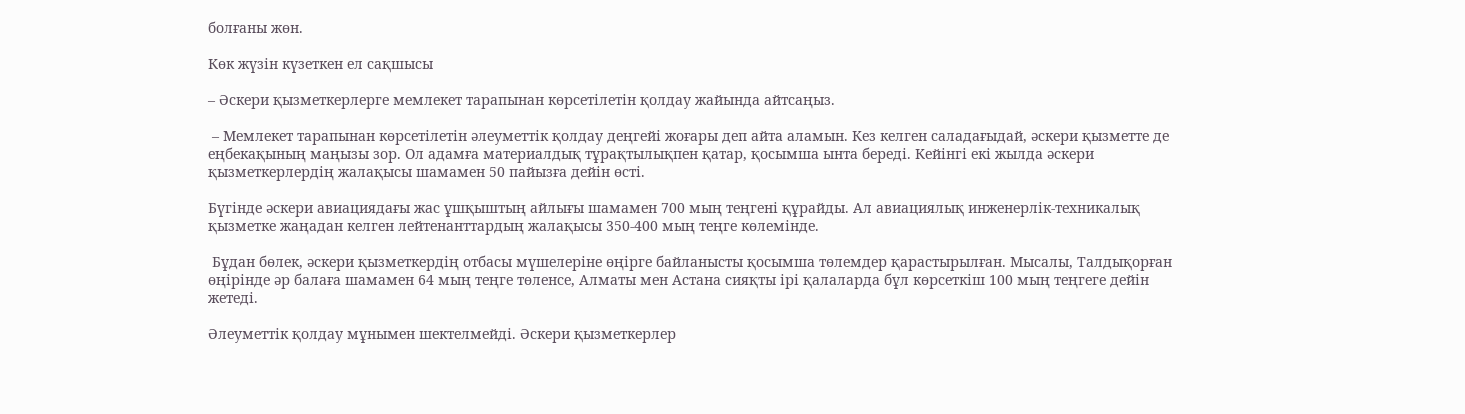болғаны жөн.

Көк жүзін күзеткен ел сақшысы

– Әскери қызметкерлерге мемлекет тарапынан көрсетілетін қолдау жайында айтсаңыз.

 – Мемлекет тарапынан көрсетілетін әлеуметтік қолдау деңгейі жоғары деп айта аламын. Кез келген саладағыдай, әскери қызметте де еңбекақының маңызы зор. Ол адамға материалдық тұрақтылықпен қатар, қосымша ынта береді. Кейінгі екі жылда әскери қызметкерлердің жалақысы шамамен 50 пайызға дейін өсті.

Бүгінде әскери авиациядағы жас ұшқыштың айлығы шамамен 700 мың теңгені құрайды. Ал авиациялық инженерлік-техникалық қызметке жаңадан келген лейтенанттардың жалақысы 350-400 мың теңге көлемінде.

 Бұдан бөлек, әскери қызметкердің отбасы мүшелеріне өңірге байланысты қосымша төлемдер қарастырылған. Мысалы, Талдықорған өңірінде әр балаға шамамен 64 мың теңге төленсе, Алматы мен Астана сияқты ірі қалаларда бұл көрсеткіш 100 мың теңгеге дейін жетеді.

Әлеуметтік қолдау мұнымен шектелмейді. Әскери қызметкерлер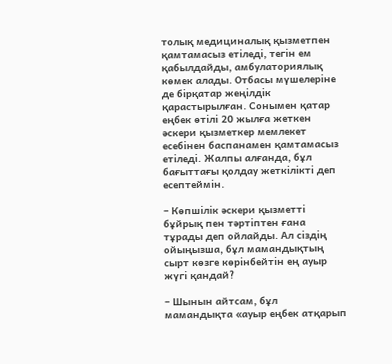толық медициналық қызметпен қамтамасыз етіледі, тегін ем қабылдайды, амбулаториялық көмек алады. Отбасы мүшелеріне де бірқатар жеңілдік қарастырылған. Сонымен қатар еңбек өтілі 20 жылға жеткен әскери қызметкер мемлекет есебінен баспанамен қамтамасыз етіледі. Жалпы алғанда, бұл бағыттағы қолдау жеткілікті деп есептеймін.

– Көпшілік әскери қызметті бұйрық пен тәртіптен ғана тұрады деп ойлайды. Ал сіздің ойыңызша, бұл мамандықтың сырт көзге көрінбейтін ең ауыр жүгі қандай?

– Шынын айтсам, бұл мамандықта «ауыр еңбек атқарып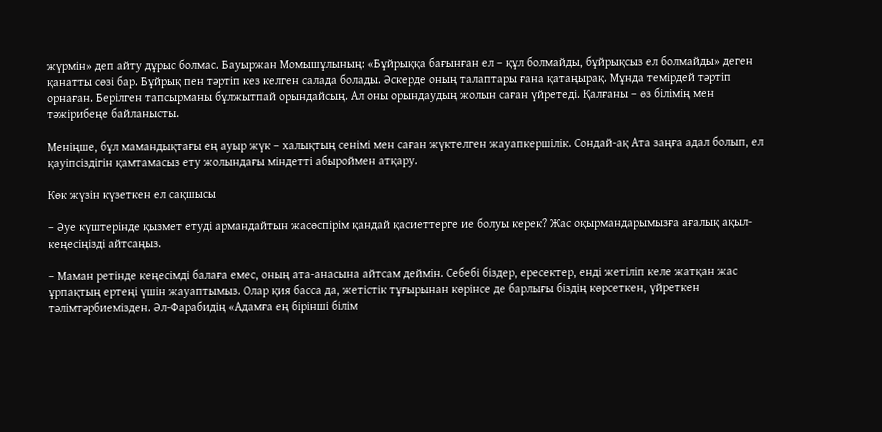жүрмін» деп айту дұрыс болмас. Бауыржан Момышұлының: «Бұйрыққа бағынған ел – құл болмайды, бұйрықсыз ел болмайды» деген қанатты сөзі бар. Бұйрық пен тәртіп кез келген салада болады. Әскерде оның талаптары ғана қатаңырақ. Мұнда темірдей тәртіп орнаған. Берілген тапсырманы бұлжытпай орындайсың. Ал оны орындаудың жолын саған үйретеді. Қалғаны – өз білімің мен тәжірибеңе байланысты.

Меніңше, бұл мамандықтағы ең ауыр жүк – халықтың сенімі мен саған жүктелген жауапкершілік. Сондай-ақ Ата заңға адал болып, ел қауіпсіздігін қамтамасыз ету жолындағы міндетті абыроймен атқару.

Көк жүзін күзеткен ел сақшысы

– Әуе күштерінде қызмет етуді армандайтын жасөспірім қандай қасиеттерге ие болуы керек? Жас оқырмандарымызға ағалық ақыл-кеңесіңізді айтсаңыз.

– Маман ретінде кеңесімді балаға емес, оның ата-анасына айтсам деймін. Себебі біздер, ересектер, енді жетіліп келе жатқан жас ұрпақтың ертеңі үшін жауаптымыз. Олар қия басса да, жетістік тұғырынан көрінсе де барлығы біздің көрсеткен, үйреткен тәлімтәрбиемізден. Әл-Фарабидің «Адамға ең бірінші білім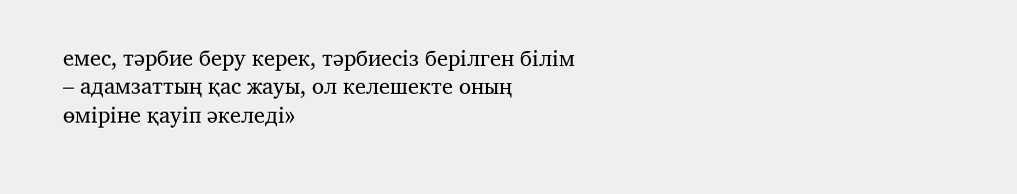емес, тәрбие беру керек, тәрбиесіз берілген білім – адамзаттың қас жауы, ол келешекте оның өміріне қауіп әкеледі»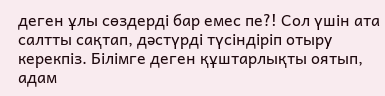деген ұлы сөздерді бар емес пе?! Сол үшін ата салтты сақтап, дәстүрді түсіндіріп отыру керекпіз. Білімге деген құштарлықты оятып, адам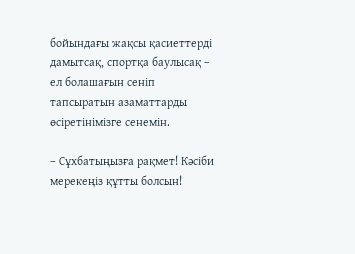бойындағы жақсы қасиеттерді дамытсақ, спортқа баулысақ – ел болашағын сеніп тапсыратын азаматтарды өсіретінімізге сенемін.

– Сұхбатыңызға рақмет! Кәсіби мерекеңіз құтты болсын!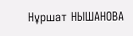Нұршат НЫШАНОВА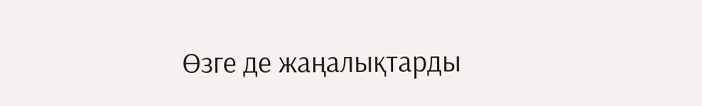Өзге де жаңалықтарды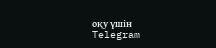оқу үшін Telegram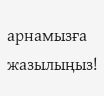арнамызға жазылыңыз!